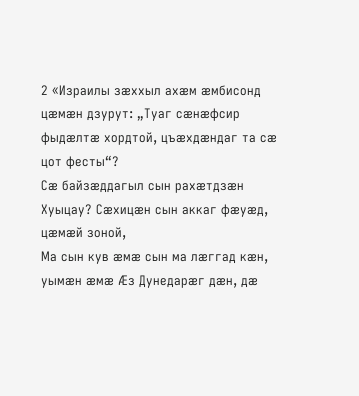2 «Израилы зӕххыл ахӕм ӕмбисонд цӕмӕн дзурут: „Туаг сӕнӕфсир фыдӕлтӕ хордтой, цъӕхдӕндаг та сӕ цот фесты“?
Сӕ байзӕддагыл сын рахӕтдзӕн Хуыцау? Сӕхицӕн сын аккаг фӕуӕд, цӕмӕй зоной,
Ма сын кув ӕмӕ сын ма лӕггад кӕн, уымӕн ӕмӕ Ӕз Дунедарӕг дӕн, дӕ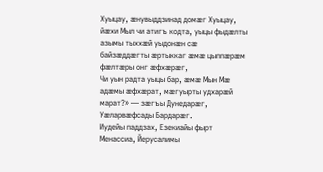Хуыцау, ӕнувыддзинад домӕг Хуыцау, йӕхи Мыл чи атигъ кодта, уыцы фыдӕлты азымы тыххӕй уыдонӕн сӕ байзӕддӕгты ӕртыккаг ӕмӕ цыппӕрӕм фӕлтӕры онг ӕфхӕрӕг,
Чи уын радта уыцы бар, ӕмӕ Мын Мӕ адӕмы ӕфхӕрат, мӕгуырты удхарӕй марат?» — зӕгъы Дунедарӕг, Уӕларвӕфсады Бардарӕг.
Иудейы паддзах, Езекиайы фырт Менассиа, Йерусалимы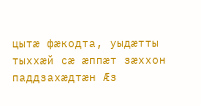цытӕ фӕкодта, уыдӕтты тыххӕй сӕ ӕппӕт зӕххон паддзахӕдтӕн Ӕз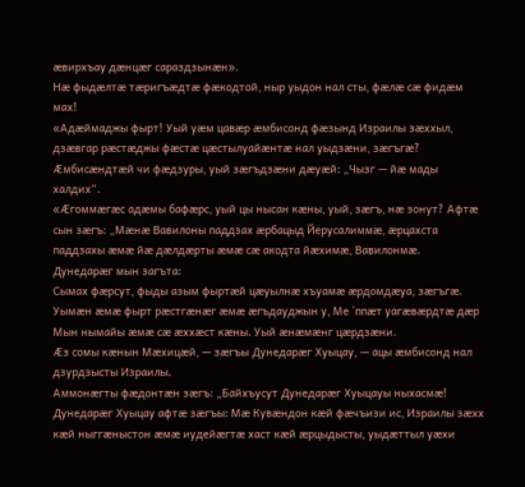ӕвирхъау дӕнцӕг сараздзынӕн».
Нӕ фыдӕлтӕ тӕригъӕдтӕ фӕкодтой, ныр уыдон нал сты, фӕлӕ сӕ фидӕм мах!
«Адӕймаджы фырт! Уый уӕм цавӕр ӕмбисонд фӕзынд Израилы зӕххыл, дзӕвгар рӕстӕджы фӕстӕ цӕстылуайӕнтӕ нал уыдзӕни, зӕгъгӕ?
Ӕмбисӕндтӕй чи фӕдзуры, уый зӕгъдзӕни дӕуӕй: „Чызг — йӕ мады халдих“.
«Ӕгоммӕгӕс адӕмы бафӕрс, уый цы нысан кӕны, уый, зӕгъ, нӕ зонут? Афтӕ сын зӕгъ: „Мӕнӕ Вавилоны паддзах ӕрбацыд Йерусалиммӕ, ӕрцахста паддзахы ӕмӕ йӕ дӕлдӕрты ӕмӕ сӕ акодта йӕхимӕ, Вавилонмӕ.
Дунедарӕг мын загъта:
Сымах фӕрсут, фыды азым фыртӕй цӕуылнӕ хъуамӕ ӕрдомдӕуа, зӕгъгӕ. Уымӕн ӕмӕ фырт рӕстгӕнӕг ӕмӕ ӕгъдауджын у, Ме ’ппӕт уагӕвӕрдтӕ дӕр Мын нымайы ӕмӕ сӕ ӕххӕст кӕны. Уый ӕнӕмӕнг цӕрдзӕни.
Ӕз сомы кӕнын Мӕхицӕй, — зӕгъы Дунедарӕг Хуыцау, — ацы ӕмбисонд нал дзурдзысты Израилы.
Аммонӕгты фӕдонтӕн зӕгъ: „Байхъусут Дунедарӕг Хуыцауы ныхасмӕ! Дунедарӕг Хуыцау афтӕ зӕгъы: Мӕ Кувӕндон кӕй фӕчъизи ис, Израилы зӕхх кӕй ныггӕныстон ӕмӕ иудейӕгтӕ хаст кӕй ӕрцыдысты, уыдӕттыл уӕхи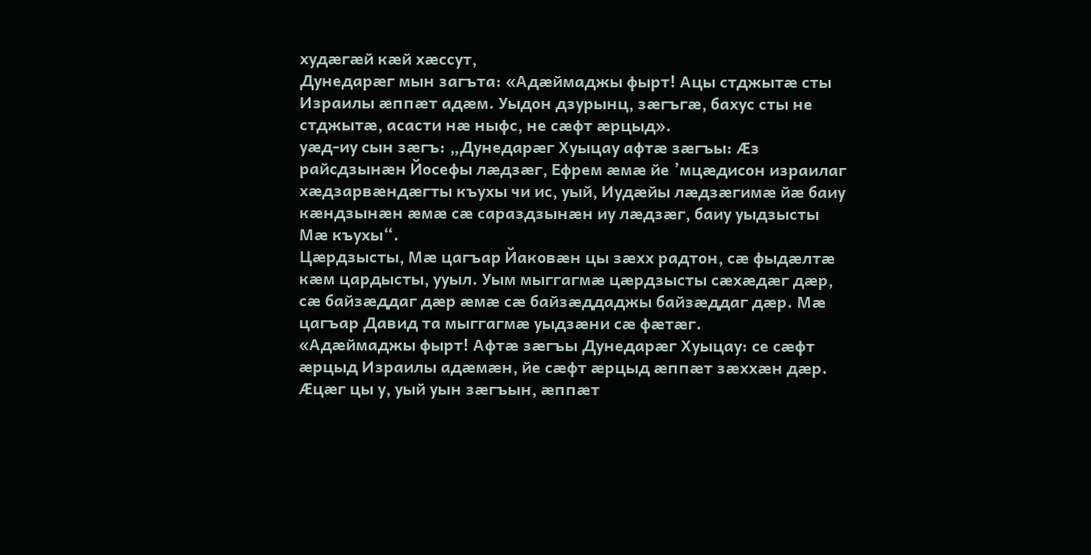худӕгӕй кӕй хӕссут,
Дунедарӕг мын загъта: «Адӕймаджы фырт! Ацы стджытӕ сты Израилы ӕппӕт адӕм. Уыдон дзурынц, зӕгъгӕ, бахус сты не стджытӕ, асасти нӕ ныфс, не сӕфт ӕрцыд».
уӕд-иу сын зӕгъ: „Дунедарӕг Хуыцау афтӕ зӕгъы: Ӕз райсдзынӕн Йосефы лӕдзӕг, Ефрем ӕмӕ йе ’мцӕдисон израилаг хӕдзарвӕндӕгты къухы чи ис, уый, Иудӕйы лӕдзӕгимӕ йӕ баиу кӕндзынӕн ӕмӕ сӕ сараздзынӕн иу лӕдзӕг, баиу уыдзысты Мӕ къухы“.
Цӕрдзысты, Мӕ цагъар Йаковӕн цы зӕхх радтон, сӕ фыдӕлтӕ кӕм цардысты, ууыл. Уым мыггагмӕ цӕрдзысты сӕхӕдӕг дӕр, сӕ байзӕддаг дӕр ӕмӕ сӕ байзӕддаджы байзӕддаг дӕр. Мӕ цагъар Давид та мыггагмӕ уыдзӕни сӕ фӕтӕг.
«Адӕймаджы фырт! Афтӕ зӕгъы Дунедарӕг Хуыцау: се сӕфт ӕрцыд Израилы адӕмӕн, йе сӕфт ӕрцыд ӕппӕт зӕххӕн дӕр.
Ӕцӕг цы у, уый уын зӕгъын, ӕппӕт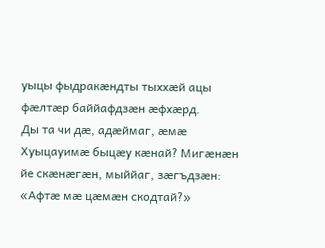уыцы фыдракӕндты тыххӕй ацы фӕлтӕр баййафдзӕн ӕфхӕрд.
Ды та чи дӕ, адӕймаг, ӕмӕ Хуыцауимӕ быцӕу кӕнай? Мигӕнӕн йе скӕнӕгӕн, мыййаг, зӕгъдзӕн: «Афтӕ мӕ цӕмӕн скодтай?»